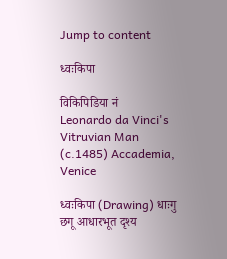Jump to content

ध्वःकिपा

विकिपिडिया नं
Leonardo da Vinci's Vitruvian Man (c.1485) Accademia, Venice

ध्वःकिपा (Drawing) धाःगु छगू आधारभूत दृश्य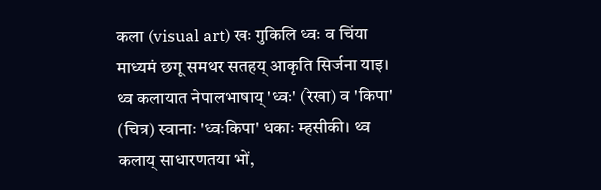कला (visual art) खः गुकिलि ध्वः व चिंया माध्यमं छगू समथर सतहय् आकृति सिर्जना याइ। थ्व कलायात नेपालभाषाय् 'ध्वः' (रेखा) व 'किपा' (चित्र) स्वानाः 'ध्वःकिपा' धकाः म्हसीकी। थ्व कलाय् साधारणतया भों,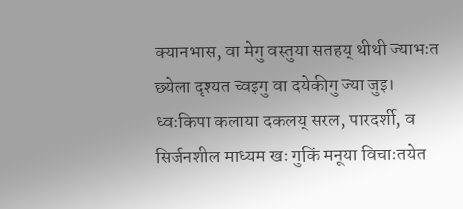क्यानभास, वा मेगु वस्तुया सतहय् थीथी ज्याभःत छ्येला दृश्यत च्वइगु वा दयेकीगु ज्या जुइ। ध्वःकिपा कलाया दकलय् सरल, पारदर्शी, व सिर्जनशील माध्यम खः गुकिं मनूया विचाःतयेत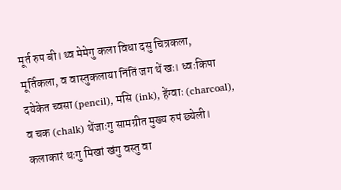मूर्त रुप बी। थ्व मेमेगु कला विधा दसु चित्रकला, मूर्तिकला, व वास्तुकलाया निंतिं जग थें खः। ध्वःकिपा दयेकेत च्वसा (pencil), मसि (ink), हेंग्वाः (charcoal), व चक (chalk) थेंजाःगु सामग्रीत मुख्य रुपं छ्येली। कलाकारं थःगु मिखां खंगु वस्तु वा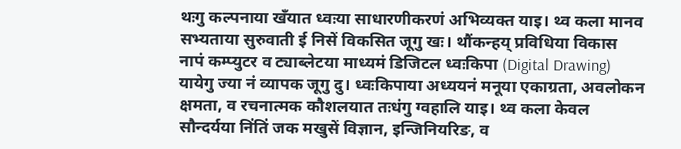थःगु कल्पनाया खँयात ध्वःया साधारणीकरणं अभिव्यक्त याइ। थ्व कला मानव सभ्यताया सुरुवाती ई निसें विकसित जूगु खः। थौंकन्हय् प्रविधिया विकास नापं कम्प्युटर व ट्याब्लेटया माध्यमं डिजिटल ध्वःकिपा (Digital Drawing) यायेगु ज्या नं व्यापक जूगु दु। ध्वःकिपाया अध्ययनं मनूया एकाग्रता, अवलोकन क्षमता, व रचनात्मक कौशलयात तःधंगु ग्वहालि याइ। थ्व कला केवल सौन्दर्यया निंतिं जक मखुसें विज्ञान, इन्जिनियरिङ, व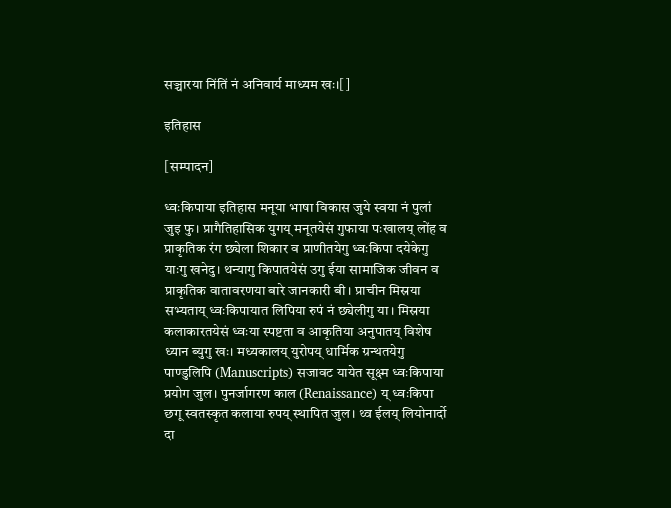सञ्चारया निंतिं नं अनिवार्य माध्यम खः।[]

इतिहास

[सम्पादन]

ध्वःकिपाया इतिहास मनूया भाषा विकास जुये स्वया नं पुलां जुइ फु। प्रागैतिहासिक युगय् मनूतयेसं गुफाया पःखालय् लोंह व प्राकृतिक रंग छ्येला शिकार व प्राणीतयेगु ध्वःकिपा दयेकेगु याःगु खनेदु। थन्यागु किपातयेसं उगु ईया सामाजिक जीवन व प्राकृतिक वातावरणया बारे जानकारी बी। प्राचीन मिस्रया सभ्यताय् ध्वःकिपायात लिपिया रुपं नं छ्येलीगु या। मिस्रया कलाकारतयेसं ध्वःया स्पष्टता व आकृतिया अनुपातय् विशेष ध्यान ब्युगु खः। मध्यकालय् युरोपय् धार्मिक ग्रन्थतयेगु पाण्डुलिपि (Manuscripts) सजावट यायेत सूक्ष्म ध्वःकिपाया प्रयोग जुल। पुनर्जागरण काल (Renaissance) य् ध्वःकिपा छगू स्वतस्कृत कलाया रुपय् स्थापित जुल। थ्व ईलय् लियोनार्दो दा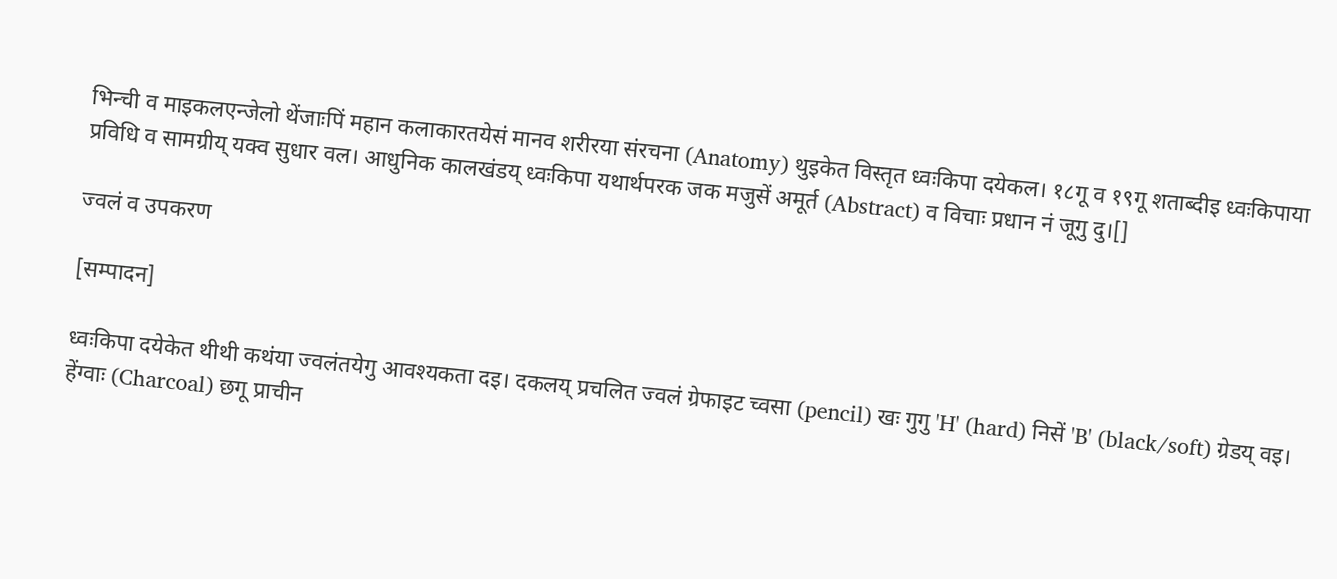भिन्ची व माइकलएन्जेलो थेंजाःपिं महान कलाकारतयेसं मानव शरीरया संरचना (Anatomy) थुइकेत विस्तृत ध्वःकिपा दयेकल। १८गू व १९गू शताब्दीइ ध्वःकिपाया प्रविधि व सामग्रीय् यक्व सुधार वल। आधुनिक कालखंडय् ध्वःकिपा यथार्थपरक जक मजुसें अमूर्त (Abstract) व विचाः प्रधान नं जूगु दु।[]

ज्वलं व उपकरण

[सम्पादन]

ध्वःकिपा दयेकेत थीथी कथंया ज्वलंतयेगु आवश्यकता दइ। दकलय् प्रचलित ज्वलं ग्रेफाइट च्वसा (pencil) खः गुगु 'H' (hard) निसें 'B' (black/soft) ग्रेडय् वइ। हेंग्वाः (Charcoal) छगू प्राचीन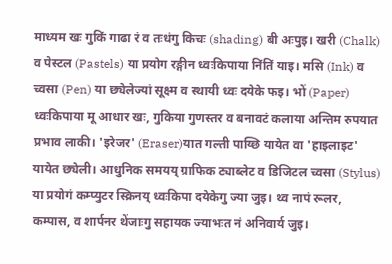माध्यम खः गुकिं गाढा रं व तःधंगु किचः (shading) बी अःपुइ। खरी (Chalk) व पेस्टल (Pastels) या प्रयोग रङ्गीन ध्वःकिपाया निंतिं याइ। मसि (Ink) व च्वसा (Pen) या छ्येलेज्यां सूक्ष्म व स्थायी ध्वः दयेके फइ। भों (Paper) ध्वःकिपाया मू आधार खः, गुकिया गुणस्तर व बनावटं कलाया अन्तिम रुपयात प्रभाव लाकी। 'इरेजर' (Eraser)यात गल्ती पाय्छि यायेत वा 'हाइलाइट' यायेत छ्येली। आधुनिक समयय् ग्राफिक ट्याब्लेट व डिजिटल च्वसा (Stylus) या प्रयोगं कम्प्युटर स्क्रिनय् ध्वःकिपा दयेकेगु ज्या जुइ। थ्व नापं रूलर, कम्पास, व शार्पनर थेंजाःगु सहायक ज्याभःत नं अनिवार्य जुइ।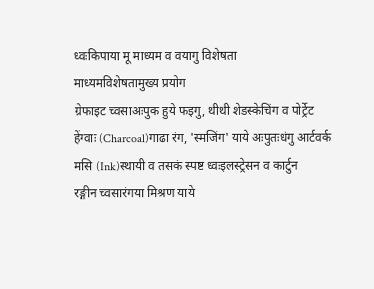ध्वःकिपाया मू माध्यम व वयागु विशेषता
माध्यमविशेषतामुख्य प्रयोग
ग्रेफाइट च्वसाअःपुक हुये फइगु, थीथी शेडस्केचिंग व पोर्ट्रेट
हेंग्वाः (Charcoal)गाढा रंग, 'स्मजिंग' याये अःपुतःधंगु आर्टवर्क
मसि (Ink)स्थायी व तसकं स्पष्ट ध्वःइलस्ट्रेसन व कार्टुन
रङ्गीन च्वसारंगया मिश्रण याये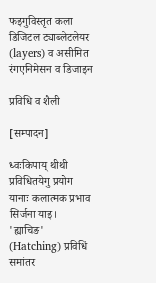फइगुविस्तृत कला
डिजिटल ट्याब्लेटलेयर (layers) व असीमित रंगएनिमेसन व डिजाइन

प्रविधि व शैली

[सम्पादन]

ध्वःकिपाय् थीथी प्रविधितयेगु प्रयोग यानाः कलात्मक प्रभाव सिर्जना याइ। 'ह्याचिङ' (Hatching) प्रविधिं समांतर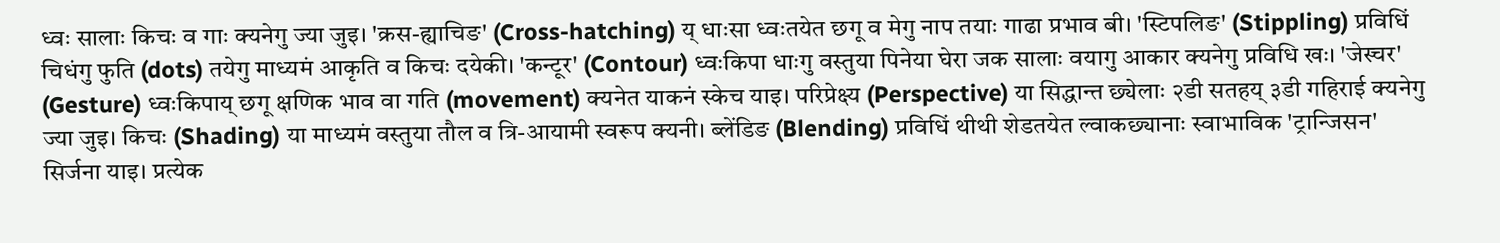ध्वः सालाः किचः व गाः क्यनेगु ज्या जुइ। 'क्रस-ह्याचिङ' (Cross-hatching) य् धाःसा ध्वःतयेत छगू व मेगु नाप तयाः गाढा प्रभाव बी। 'स्टिपलिङ' (Stippling) प्रविधिं चिधंगु फुति (dots) तयेगु माध्यमं आकृति व किचः दयेकी। 'कन्टूर' (Contour) ध्वःकिपा धाःगु वस्तुया पिनेया घेरा जक सालाः वयागु आकार क्यनेगु प्रविधि खः। 'जेस्चर' (Gesture) ध्वःकिपाय् छगू क्षणिक भाव वा गति (movement) क्यनेत याकनं स्केच याइ। परिप्रेक्ष्य (Perspective) या सिद्धान्त छ्येलाः २डी सतहय् ३डी गहिराई क्यनेगु ज्या जुइ। किचः (Shading) या माध्यमं वस्तुया तौल व त्रि-आयामी स्वरूप क्यनी। ब्लेंडिङ (Blending) प्रविधिं थीथी शेडतयेत ल्वाकछ्यानाः स्वाभाविक 'ट्रान्जिसन' सिर्जना याइ। प्रत्येक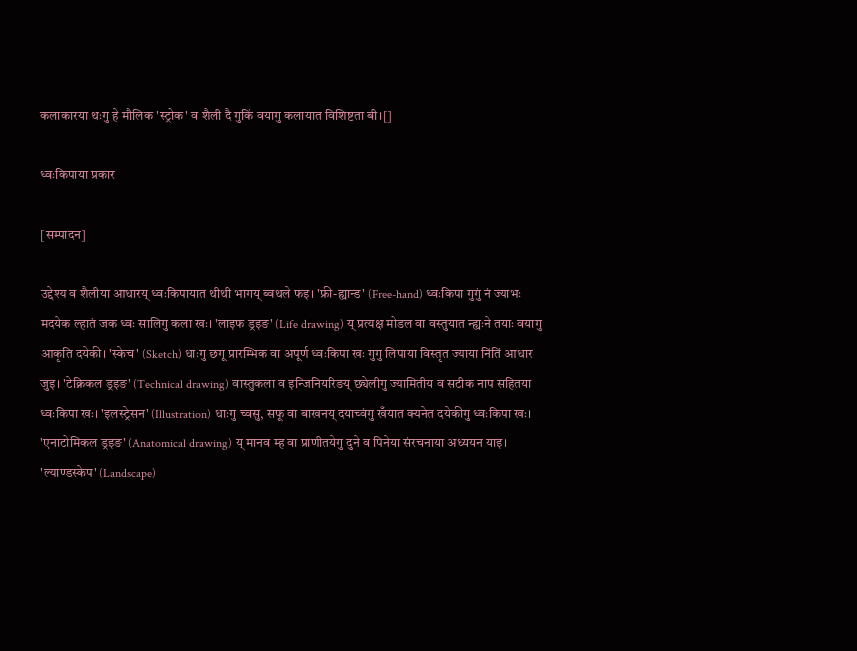कलाकारया थःगु हे मौलिक 'स्ट्रोक' व शैली दै गुकिं वयागु कलायात विशिष्टता बी।[]

ध्वःकिपाया प्रकार

[सम्पादन]

उद्देश्य व शैलीया आधारय् ध्वःकिपायात थीथी भागय् ब्वथले फइ। 'फ्री-ह्यान्ड' (Free-hand) ध्वःकिपा गुगुं नं ज्याभः मदयेक ल्हातं जक ध्वः सालिगु कला खः। 'लाइफ ड्रइङ' (Life drawing) य् प्रत्यक्ष मोडल वा वस्तुयात न्ह्यःने तयाः वयागु आकृति दयेकी। 'स्केच' (Sketch) धाःगु छगू प्रारम्भिक वा अपूर्ण ध्वःकिपा खः गुगु लिपाया विस्तृत ज्याया निंतिं आधार जुइ। 'टेक्निकल ड्रइङ' (Technical drawing) वास्तुकला व इन्जिनियरिङय् छ्येलीगु ज्यामितीय व सटीक नाप सहितया ध्वःकिपा खः। 'इलस्ट्रेसन' (Illustration) धाःगु च्वसु, सफू वा बाखनय् दयाच्वंगु खँयात क्यनेत दयेकीगु ध्वःकिपा खः। 'एनाटोमिकल ड्रइङ' (Anatomical drawing) य् मानव म्ह वा प्राणीतयेगु दुने व पिनेया संरचनाया अध्ययन याइ। 'ल्याण्डस्केप' (Landscape)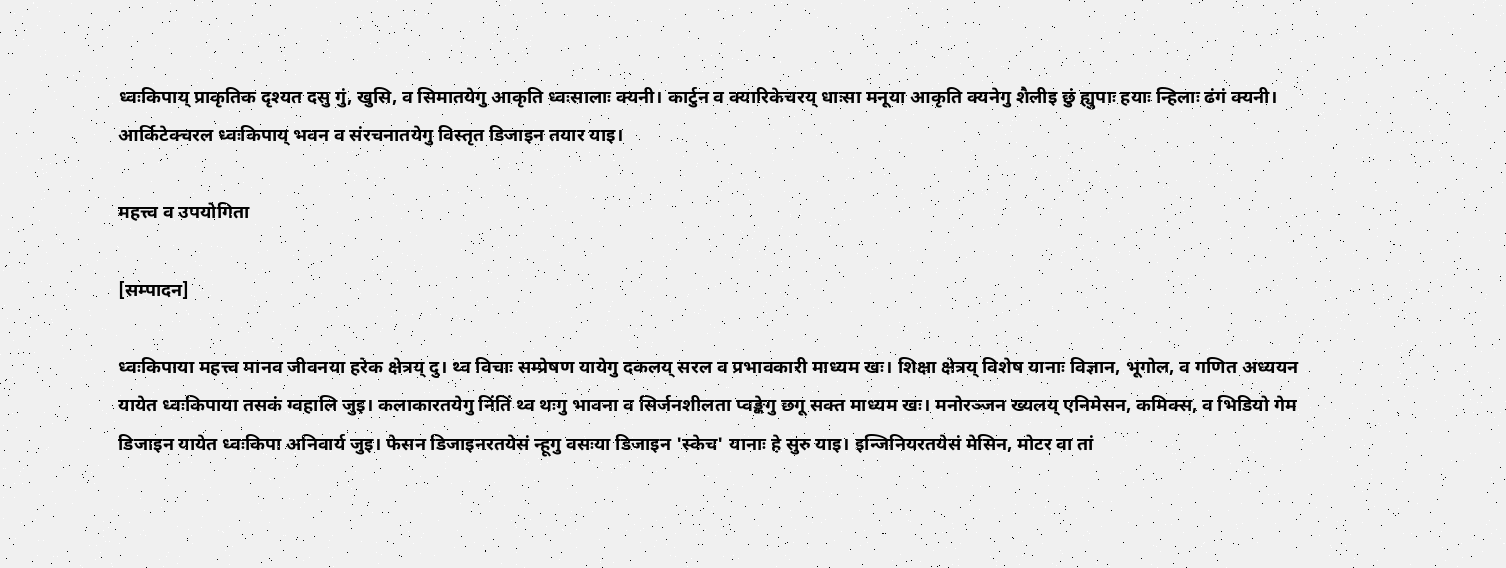ध्वःकिपाय् प्राकृतिक दृश्यत दसु गुं, खुसि, व सिमातयेगु आकृति ध्वःसालाः क्यनी। कार्टुन व क्यारिकेचरय् धाःसा मनूया आकृति क्यनेगु शैलीइ छुं ह्युपाः हयाः न्हिलाः ढंगं क्यनी। आर्किटेक्चरल ध्वःकिपाय् भवन व संरचनातयेगु विस्तृत डिजाइन तयार याइ।

महत्त्व व उपयोगिता

[सम्पादन]

ध्वःकिपाया महत्त्व मानव जीवनया हरेक क्षेत्रय् दु। थ्व विचाः सम्प्रेषण यायेगु दकलय् सरल व प्रभावकारी माध्यम खः। शिक्षा क्षेत्रय् विशेष यानाः विज्ञान, भूगोल, व गणित अध्ययन यायेत ध्वःकिपाया तसकं ग्वहालि जुइ। कलाकारतयेगु निंतिं थ्व थःगु भावना व सिर्जनशीलता प्वङ्केगु छगू सक्त माध्यम खः। मनोरञ्जन ख्यलय् एनिमेसन, कमिक्स, व भिडियो गेम डिजाइन यायेत ध्वःकिपा अनिवार्य जुइ। फेसन डिजाइनरतयेसं न्हूगु वसःया डिजाइन 'स्केच' यानाः हे सुरु याइ। इन्जिनियरतयेसं मेसिन, मोटर वा तां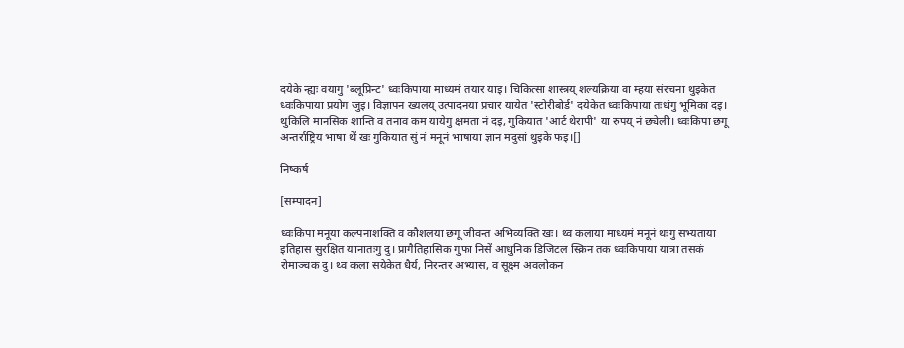दयेके न्ह्यः वयागु 'ब्लूप्रिन्ट' ध्वःकिपाया माध्यमं तयार याइ। चिकित्सा शास्त्रय् शल्यक्रिया वा म्हया संरचना थुइकेत ध्वःकिपाया प्रयोग जुइ। विज्ञापन ख्यलय् उत्पादनया प्रचार यायेत 'स्टोरीबोर्ड' दयेकेत ध्वःकिपाया तःधंगु भूमिका दइ। थुकिलि मानसिक शान्ति व तनाव कम यायेगु क्षमता नं दइ, गुकियात 'आर्ट थेरापी' या रुपय् नं छ्येली। ध्वःकिपा छगू अन्तर्राष्ट्रिय भाषा थें खः गुकियात सुं नं मनूनं भाषाया ज्ञान मदुसां थुइके फइ।[]

निष्कर्ष

[सम्पादन]

ध्वःकिपा मनूया कल्पनाशक्ति व कौशलया छगू जीवन्त अभिव्यक्ति खः। थ्व कलाया माध्यमं मनूनं थःगु सभ्यताया इतिहास सुरक्षित यानातःगु दु। प्रागैतिहासिक गुफा निसें आधुनिक डिजिटल स्क्रिन तक ध्वःकिपाया यात्रा तसकं रोमाञ्चक दु। थ्व कला सयेकेत धैर्य, निरन्तर अभ्यास, व सूक्ष्म अवलोकन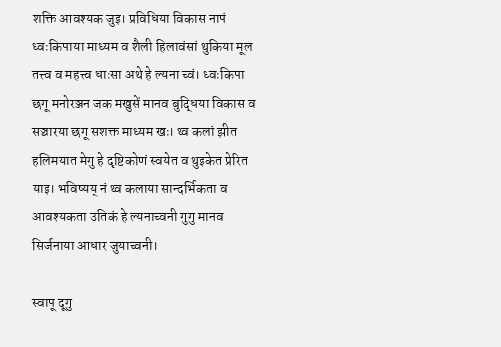शक्ति आवश्यक जुइ। प्रविधिया विकास नापं ध्वःकिपाया माध्यम व शैली हिलावंसां थुकिया मूल तत्त्व व महत्त्व धाःसा अथे हे ल्यना च्वं। ध्वःकिपा छगू मनोरञ्जन जक मखुसें मानव बुद्धिया विकास व सञ्चारया छगू सशक्त माध्यम खः। थ्व कलां झीत हलिमयात मेगु हे दृष्टिकोणं स्वयेत व थुइकेत प्रेरित याइ। भविष्यय् नं थ्व कलाया सान्दर्भिकता व आवश्यकता उतिकं हे ल्यनाच्वनी गुगु मानव सिर्जनाया आधार जुयाच्वनी।

स्वापू दूगु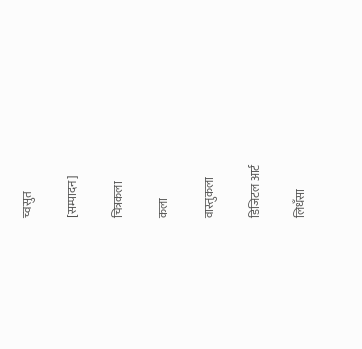च्वसुत

[सम्पादन]

चित्रकला

कला

वास्तुकला

डिजिटल आर्ट

लिधँसा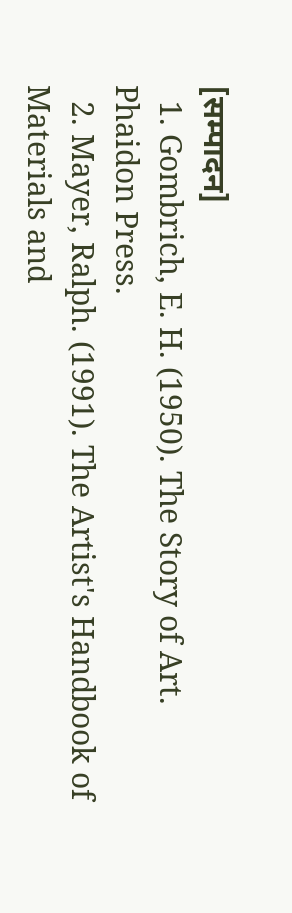[सम्पादन]
  1. Gombrich, E. H. (1950). The Story of Art. Phaidon Press.
  2. Mayer, Ralph. (1991). The Artist's Handbook of Materials and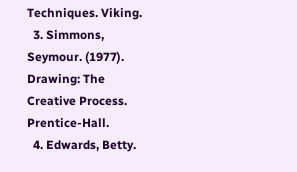Techniques. Viking.
  3. Simmons, Seymour. (1977). Drawing: The Creative Process. Prentice-Hall.
  4. Edwards, Betty.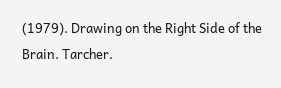(1979). Drawing on the Right Side of the Brain. Tarcher.